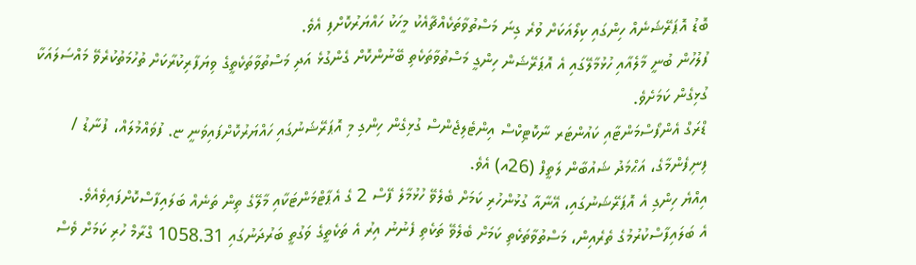ބޮޑު އޮޕަރޭޝަނެއް ހިންގައި ކިލޯއަކަށް ވުރެ ގިނަ މަސްތުވާތަކެއްޗާއެކު މީހަކު ހައްޔަރުކޮށްފި އެވެ.
ފުލުހުން ބުނީ މާލެއާއި ހުޅުމާލޭގައި އެ އޮޕަރޭޝަން ހިންގީ މަސްތުވާތަކެތި ބޭނުންކޮށް ގެންގުޅެ އަދި މަސްތުވާތަކެތީގެ ވިޔަފާރިކުރާކަށް ތުހުމަތުކުރެވޭ މައްސަލައަކާ ގުޅިގެން ކަމަށެވެ.
ޑްރަގް އެންފޯސްމަންޓާއި ކައުންޓަރ ނާކޮޓިކްސް އިންޓެލިޖެންސް ގުޅިގެން ހިންގި މި އޮޕަރޭޝަނުގައި ހައްޔަރުކޮށްފައިވަނީ ޏ. ފުވައްމުލައް، ފުނާޑު / ފިނިފެންމާގެ، އަޙްމަދު ޝައުބާން ލަތީފް (26އ) އެވެ.
އިއްޔެ ހިންގި އެ އޮޕަރޭޝަނުގައި، އޭނާއާ ގުޅުންހުރި ކަމަށް ބެލެވޭ ހުޅުމާލެ ފޭސް 2 ގެ އެޕާޓްމަންޓަކާއި މާލޭގެ ތިން ތަނެއް ބަލައިފާސްކޮށްފައިވެއެވެ.
އެ ބަލައިފާސްކުރުމުގެ ތެރެއިން، މަސްތުވާތަކެތި ކަމަށް ބެލެވޭ ތަކެތި ފެނުނު އިރު އެ ތަކެތީގެ ވަގުތީ ބަރުދަނުގައި 1058.31 ގްރާމް ހުރި ކަމަށް ވެސް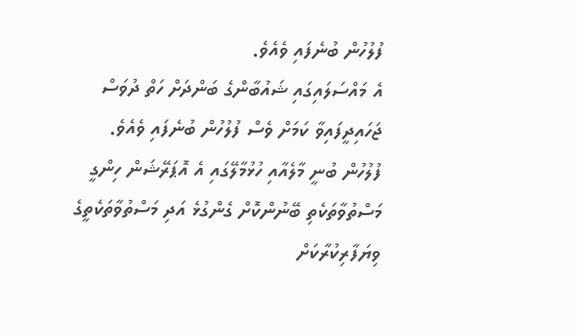ފުލުހުން ބުނެފައި ވެއެވެ.
އެ މައްސަލައިގައި ޝައުބާންގެ ބަންދަށް ހަތް ދުވަސް ޖަހައިދީފައިވާ ކަމަށް ވެސް ފުލުހުން ބުނެފައި ވެއެވެ.
ފުލުހުން ބުނީ މާލެއާއި ހުޅުމާލޭގައި އެ އޮޕަރޭޝަން ހިންގީ މަސްތުވާތަކެތި ބޭނުންކޮށް ގެންގުޅެ އަދި މަސްތުވާތަކެތީގެ ވިޔަފާރިކުރާކަށް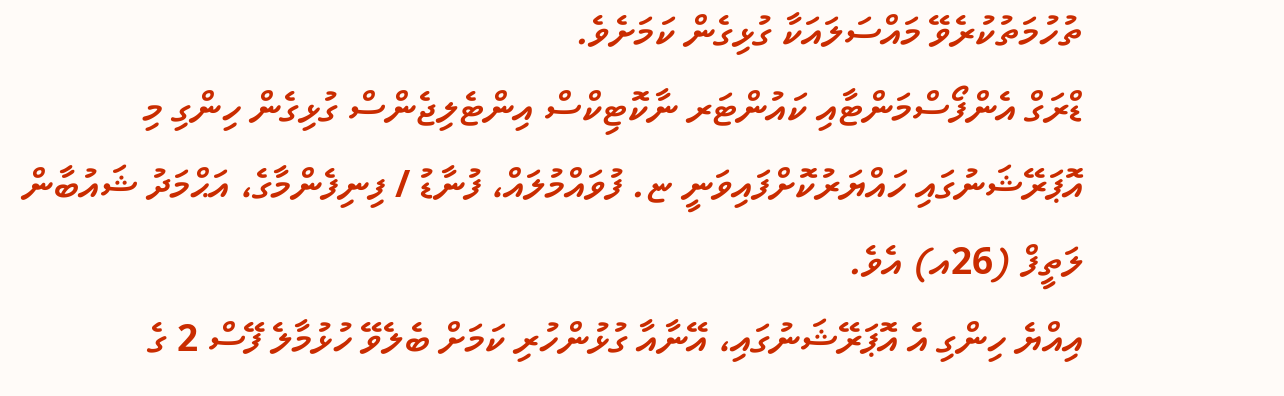ތުހުމަތުކުރެވޭ މައްސަލައަކާ ގުޅިގެން ކަމަށެވެ.
ޑްރަގް އެންފޯސްމަންޓާއި ކައުންޓަރ ނާކޮޓިކްސް އިންޓެލިޖެންސް ގުޅިގެން ހިންގި މި އޮޕަރޭޝަނުގައި ހައްޔަރުކޮށްފައިވަނީ ޏ. ފުވައްމުލައް، ފުނާޑު / ފިނިފެންމާގެ، އަޙްމަދު ޝައުބާން ލަތީފް (26އ) އެވެ.
އިއްޔެ ހިންގި އެ އޮޕަރޭޝަނުގައި، އޭނާއާ ގުޅުންހުރި ކަމަށް ބެލެވޭ ހުޅުމާލެ ފޭސް 2 ގެ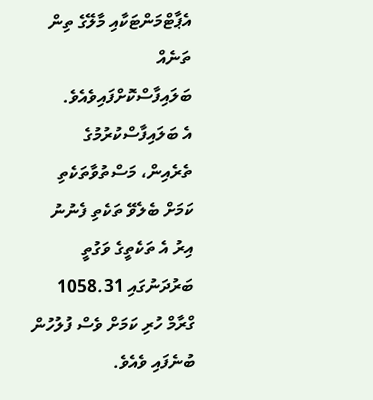އެޕާޓްމަންޓަކާއި މާލޭގެ ތިން ތަނެއް ބަލައިފާސްކޮށްފައިވެއެވެ.
އެ ބަލައިފާސްކުރުމުގެ ތެރެއިން، މަސްތުވާތަކެތި ކަމަށް ބެލެވޭ ތަކެތި ފެނުނު އިރު އެ ތަކެތީގެ ވަގުތީ ބަރުދަނުގައި 1058.31 ގްރާމް ހުރި ކަމަށް ވެސް ފުލުހުން ބުނެފައި ވެއެވެ.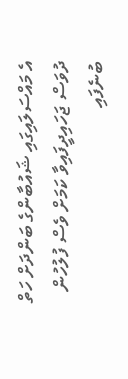އެ މައްސަލައިގައި ޝައުބާންގެ ބަންދަށް ހަތް ދުވަސް ޖަހައިދީފައިވާ ކަމަށް ވެސް ފުލުހުން ބުނެފައި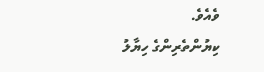ވެއެވެ.
ކިޔުންތެރިންގެ ހިޔާލު